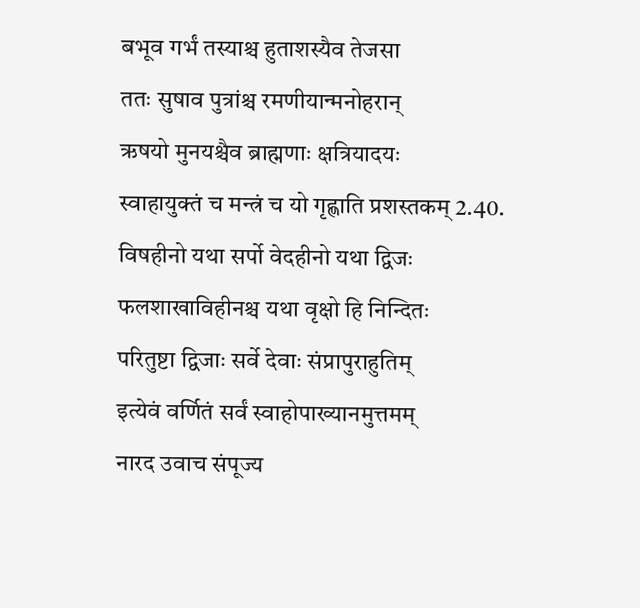बभूव गर्भं तस्याश्च हुताशस्यैव तेजसा
ततः सुषाव पुत्रांश्च रमणीयान्मनोहरान्
ऋषयो मुनयश्चैव ब्राह्मणाः क्षत्रियादयः
स्वाहायुक्तं च मन्त्रं च यो गृह्णाति प्रशस्तकम् 2.40.
विषहीनो यथा सर्पो वेदहीनो यथा द्विजः
फलशाखाविहीनश्च यथा वृक्षो हि निन्दितः
परितुष्टा द्विजाः सर्वे देवाः संप्रापुराहुतिम्
इत्येवं वर्णितं सर्वं स्वाहोपाख्यानमुत्तमम्
नारद उवाच संपूज्य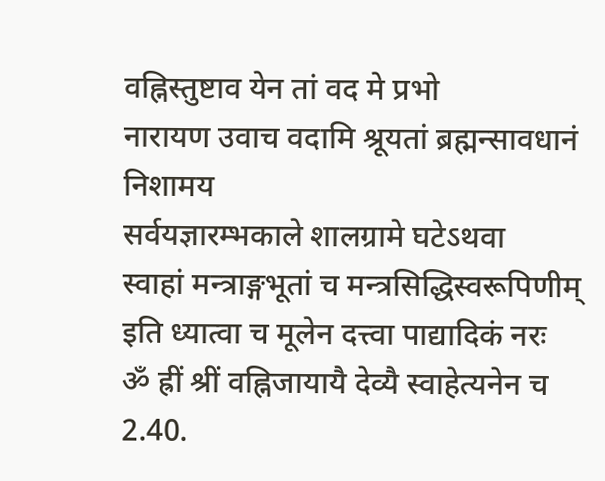वह्निस्तुष्टाव येन तां वद मे प्रभो
नारायण उवाच वदामि श्रूयतां ब्रह्मन्सावधानं निशामय
सर्वयज्ञारम्भकाले शालग्रामे घटेऽथवा
स्वाहां मन्त्राङ्गभूतां च मन्त्रसिद्धिस्वरूपिणीम्
इति ध्यात्वा च मूलेन दत्त्वा पाद्यादिकं नरः
ॐ ह्रीं श्रीं वह्निजायायै देव्यै स्वाहेत्यनेन च 2.40.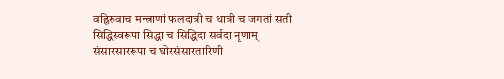वह्निरुवाच मन्त्राणां फलदात्री च धात्री च जगतां सती
सिद्धिस्वरूपा सिद्धा च सिद्धिदा सर्वदा नृणाम्
संसारसाररूपा च घोरसंसारतारिणी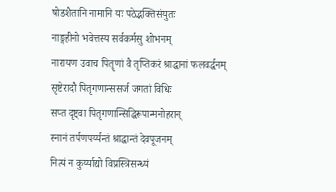षोडशैतानि नामानि यः पठेद्भक्तिसंयुतः
नाङ्गहीनो भवेत्तस्य सर्वकर्मसु शोभनम्
नारायण उवाच पितॄणां वै तृप्तिकरं श्राद्धानां फलवर्द्धनम्
सृष्टेरादौ पितृगणान्ससर्ज जगतां विधिः
सप्त दृष्ट्वा पितृगणान्सिद्धिरूपान्मनोहरान्
स्नानं तर्पणपर्य्यन्तं श्राद्धान्तं देवपूजनम्
नित्यं न कुर्य्याद्यो विप्रस्त्रिसन्ध्यं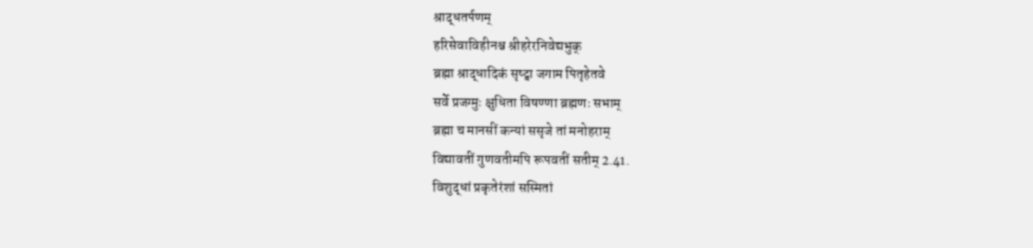श्राद्धतर्पणम्
हरिसेवाविहीनश्च श्रीहरेरनिवेद्यभुक्
ब्रह्मा श्राद्धादिकं सृष्ट्वा जगाम पितृहेतवे
सर्वे प्रजग्मुः क्षुधिता विषण्णा ब्रह्मणः सभाम्
ब्रह्मा च मानसीं कन्यां ससृजे तां मनोहराम्
विद्यावतीं गुणवतीमपि रूपवतीं सतीम् 2.41.
विशुद्धां प्रकृतेरंशां सस्मितां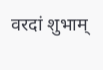वरदां शुभाम्